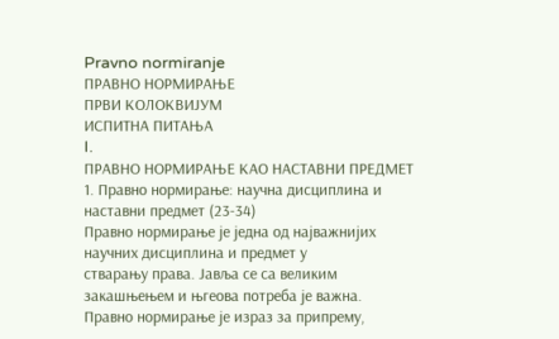Pravno normiranje
ПРАВНО НОРМИРАЊЕ
ПРВИ КОЛОКВИЈУМ
ИСПИТНА ПИТАЊА
I.
ПРАВНО НОРМИРАЊЕ КАО НАСТАВНИ ПРЕДМЕТ
1. Правно нормирање: научна дисциплина и наставни предмет (23-34)
Правно нормирање је једна од најважнијих научних дисциплина и предмет у
стварању права. Јавља се са великим закашњењем и њгеова потреба је важна.
Правно нормирање је израз за припрему,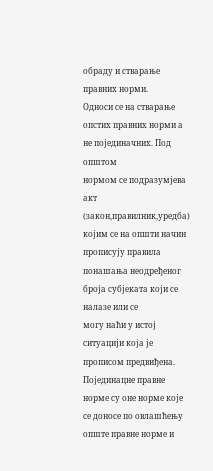обраду и стварање правних норми.
Односи се на стварање опстих правних норми а не појединачних. Под општом
нормом се подразумјева акт (закон,правилник,уредба) којим се на општи начин
прописују правила понашања неодређеног броја субјеката који се налазе или се
могу наћи у истој ситуацији која је прописом предвиђена. Појединацне правне
норме су оне норме које се доносе по овлашћењу опште правне норме и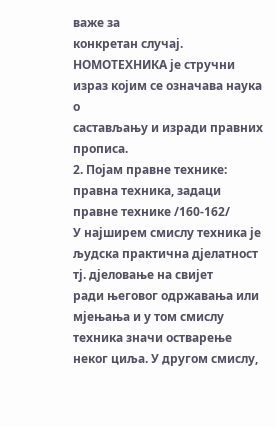важе за
конкретан случај. НОМОТЕХНИКА је стручни израз којим се означава наука о
састављању и изради правних прописа.
2. Појам правне технике: правна техника, задаци правне технике /160-162/
У најширем смислу техника је људска практична дјелатност тј. дјеловање на свијет
ради његовог одржавања или мјењања и у том смислу техника значи остварење
неког циља. У другом смислу,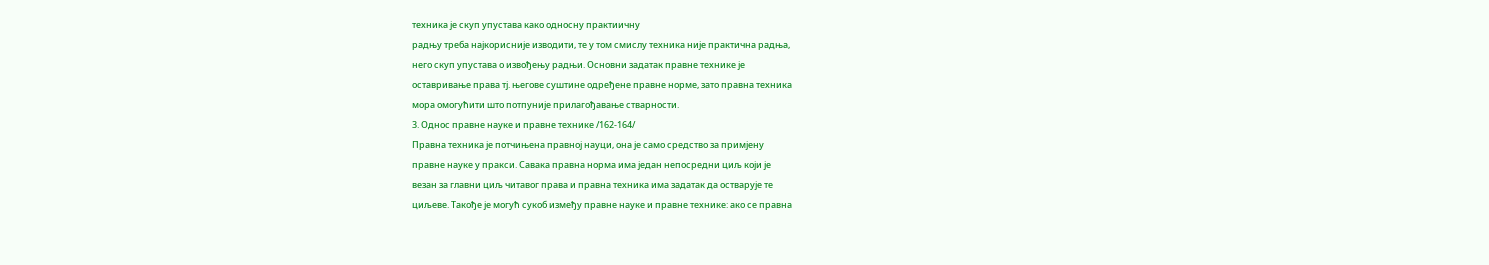техника је скуп упустава како односну практиичну
радњу треба најкорисније изводити, те у том смислу техника није практична радња,
него скуп упустава о извођењу радњи. Основни задатак правне технике је
оставривање права тј. његове суштине одређене правне норме, зато правна техника
мора омогућити што потпуније прилагођавање стварности.
3. Однос правне науке и правне технике /162-164/
Правна техника је потчињена правној науци, она је само средство за примјену
правне науке у пракси. Савака правна норма има један непосредни циљ који је
везан за главни циљ читавог права и правна техника има задатак да остварује те
циљеве. Такође је могућ сукоб између правне науке и правне технике: ако се правна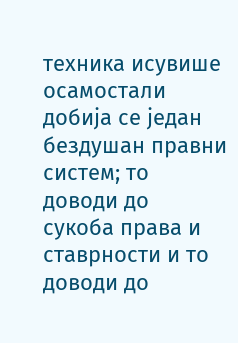техника исувише осамостали добија се један бездушан правни систем; то доводи до
сукоба права и ставрности и то доводи до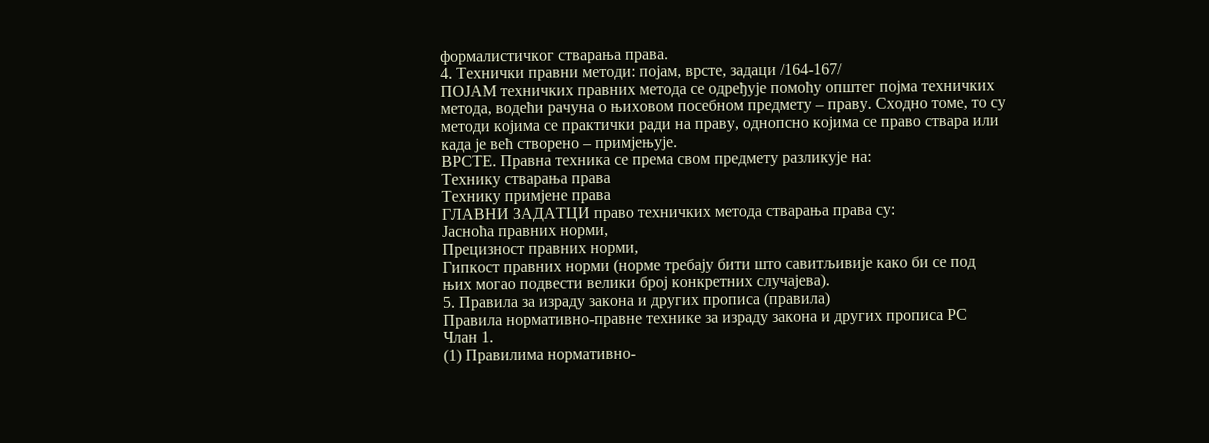формалистичког стварања права.
4. Технички правни методи: појам, врсте, задаци /164-167/
ПОЈАМ техничких правних метода се одређује помоћу општег појма техничких
метода, водећи рачуна о њиховом посебном предмету – праву. Сходно томе, то су
методи којима се практички ради на праву, однопсно којима се право ствара или
када је већ створено – примјењује.
ВРСТЕ. Правна техника се према свом предмету разликује на:
Технику стварања права
Технику примјене права
ГЛАВНИ ЗАДАТЦИ право техничких метода стварања права су:
Јасноћа правних норми,
Прецизност правних норми,
Гипкост правних норми (норме требају бити што савитљивије како би се под
њих могао подвести велики број конкретних случајева).
5. Правила за израду закона и других прописа (правила)
Правила нормативно-правне технике за израду закона и других прописа РС
Члан 1.
(1) Правилима нормативно-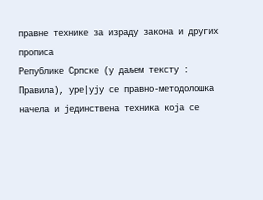правне технике за израду закона и других прописа
Републике Српске (у даљем тексту : Правила), уре|ују се правно-методолошка
начела и јединствена техника која се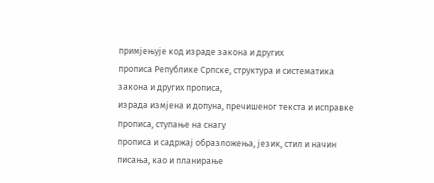примјењује код израде закона и других
прописа Републике Српске, структура и систематика закона и других прописа,
израда измјена и допуна, пречишеног текста и исправке прописа, ступање на снагу
прописа и садржај образложења, језик, стил и начин писања, као и планирање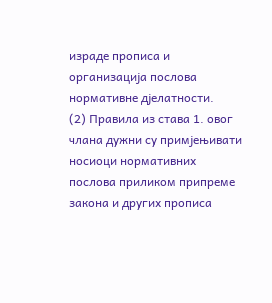израде прописа и организација послова нормативне дјелатности.
(2) Правила из става 1. овог члана дужни су примјењивати носиоци нормативних
послова приликом припреме закона и других прописа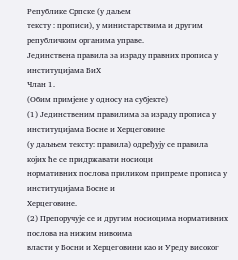Републике Српске (у даљем
тексту : прописи), у министарствима и другим републичким органима управе.
Јединствена правила за израду правних прописа у институцијама БиХ
Члан 1.
(Обим примјене у односу на субјекте)
(1) Јединственим правилима за израду прописа у институцијама Босне и Херцеговине
(у даљњем тексту: правила) одређују се правила којих ће се придржавати носиоци
нормативних послова приликом припреме прописа у институцијама Босне и
Херцеговине.
(2) Препоручује се и другим носиоцима нормативних послова на нижим нивоима
власти у Босни и Херцеговини као и Уреду високог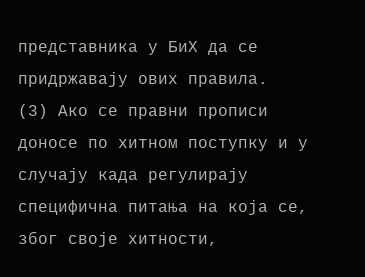представника у БиХ да се
придржавају ових правила.
(3) Ако се правни прописи доносе по хитном поступку и у случају када регулирају
специфична питања на која се, због своје хитности,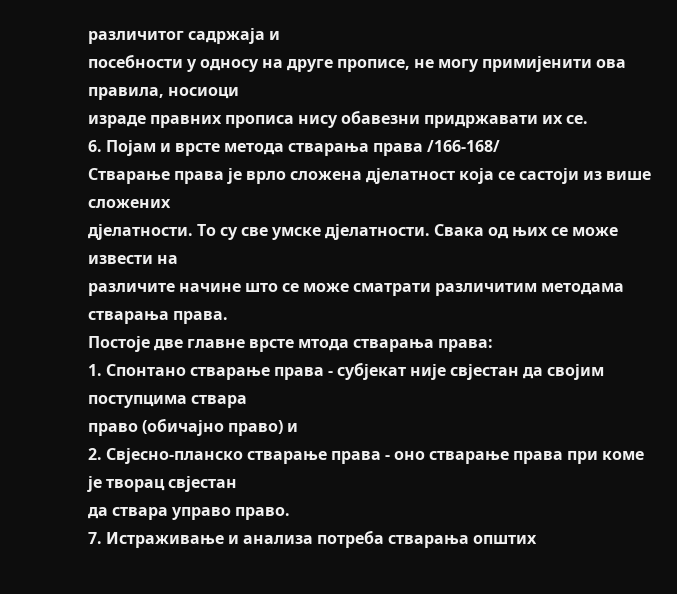различитог садржаја и
посебности у односу на друге прописе, не могу примијенити ова правила, носиоци
израде правних прописа нису обавезни придржавати их се.
6. Појам и врсте метода стварања права /166-168/
Стварање права је врло сложена дјелатност која се састоји из више сложених
дјелатности. То су све умске дјелатности. Свака од њих се може извести на
различите начине што се може сматрати различитим методама стварања права.
Постоје две главне врсте мтода стварања права:
1. Спонтано стварање права - субјекат није свјестан да својим поступцима ствара
право (обичајно право) и
2. Свјесно-планско стварање права - оно стварање права при коме је творац свјестан
да ствара управо право.
7. Истраживање и анализа потреба стварања општих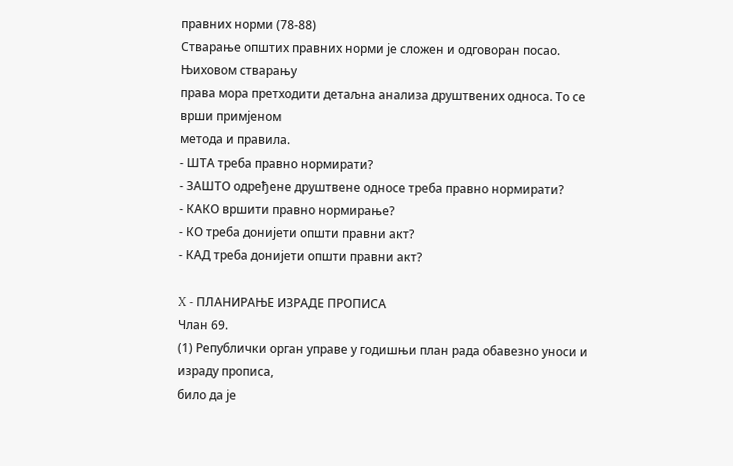правних норми (78-88)
Стварање општих правних норми је сложен и одговоран посао. Њиховом стварању
права мора претходити детаљна анализа друштвених односа. То се врши примјеном
метода и правила.
- ШТА треба правно нормирати?
- ЗАШТО одређене друштвене односе треба правно нормирати?
- КАКО вршити правно нормирање?
- КО треба донијети општи правни акт?
- КАД треба донијети општи правни акт?

X - ПЛАНИРАЊЕ ИЗРАДЕ ПРОПИСА
Члан 69.
(1) Републички орган управе у годишњи план рада обавезно уноси и израду прописа,
било да је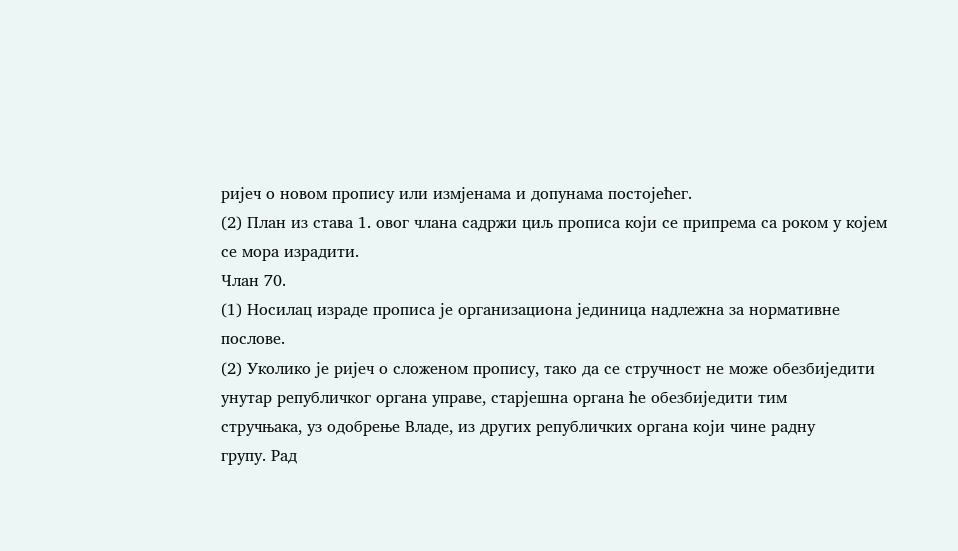ријеч о новом пропису или измјенама и допунама постојећег.
(2) План из става 1. овог члана садржи циљ прописа који се припрема са роком у којем
се мора израдити.
Члан 70.
(1) Носилац израде прописа је организациона јединица надлежна за нормативне
послове.
(2) Уколико је ријеч о сложеном пропису, тако да се стручност не може обезбиједити
унутар републичког органа управе, старјешна органа ће обезбиједити тим
стручњака, уз одобрење Владе, из других републичких органа који чине радну
групу. Рад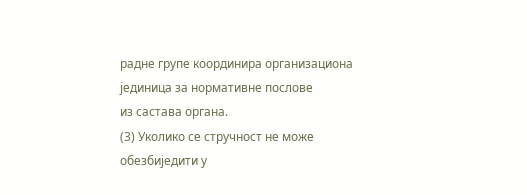радне групе координира организациона јединица за нормативне послове
из састава органа.
(3) Уколико се стручност не може обезбиједити у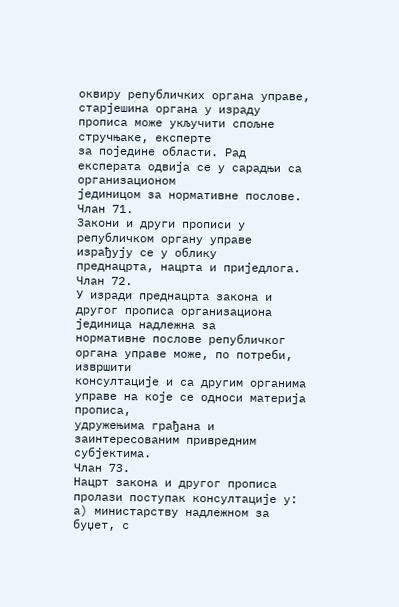оквиру републичких органа управе,
старјешина органа у израду прописа може укључити спољне стручњаке, експерте
за поједине области. Рад експерата одвија се у сарадњи са организационом
јединицом за нормативне послове.
Члан 71.
Закони и други прописи у републичком органу управе израђују се у облику
преднацрта, нацрта и приједлога.
Члан 72.
У изради преднацрта закона и другог прописа организациона јединица надлежна за
нормативне послове републичког органа управе може, по потреби, извршити
консултације и са другим органима управе на које се односи материја прописа,
удружењима грађана и заинтересованим привредним субјектима.
Члан 73.
Нацрт закона и другог прописа пролази поступак консултације у:
а) министарству надлежном за буџет, с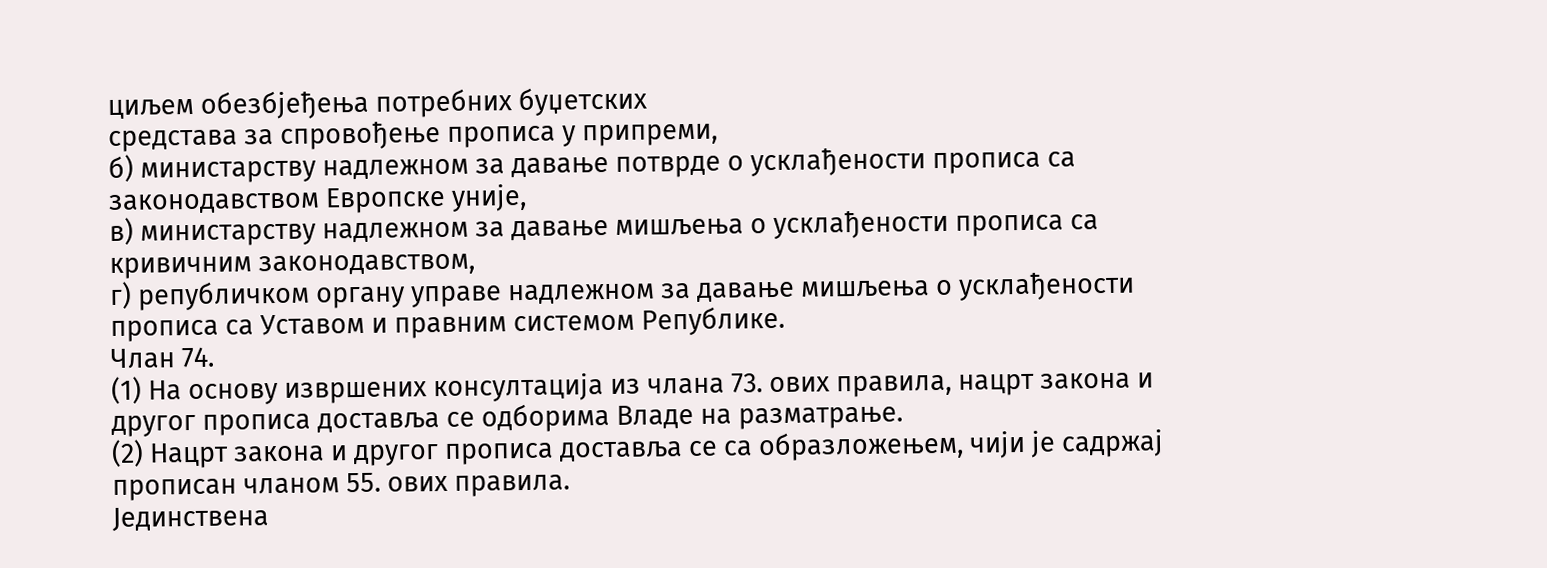циљем обезбјеђења потребних буџетских
средстава за спровођење прописа у припреми,
б) министарству надлежном за давање потврде о усклађености прописа са
законодавством Европске уније,
в) министарству надлежном за давање мишљења о усклађености прописа са
кривичним законодавством,
г) републичком органу управе надлежном за давање мишљења о усклађености
прописа са Уставом и правним системом Републике.
Члан 74.
(1) На основу извршених консултација из члана 73. ових правила, нацрт закона и
другог прописа доставља се одборима Владе на разматрање.
(2) Нацрт закона и другог прописа доставља се са образложењем, чији је садржај
прописан чланом 55. ових правила.
Јединствена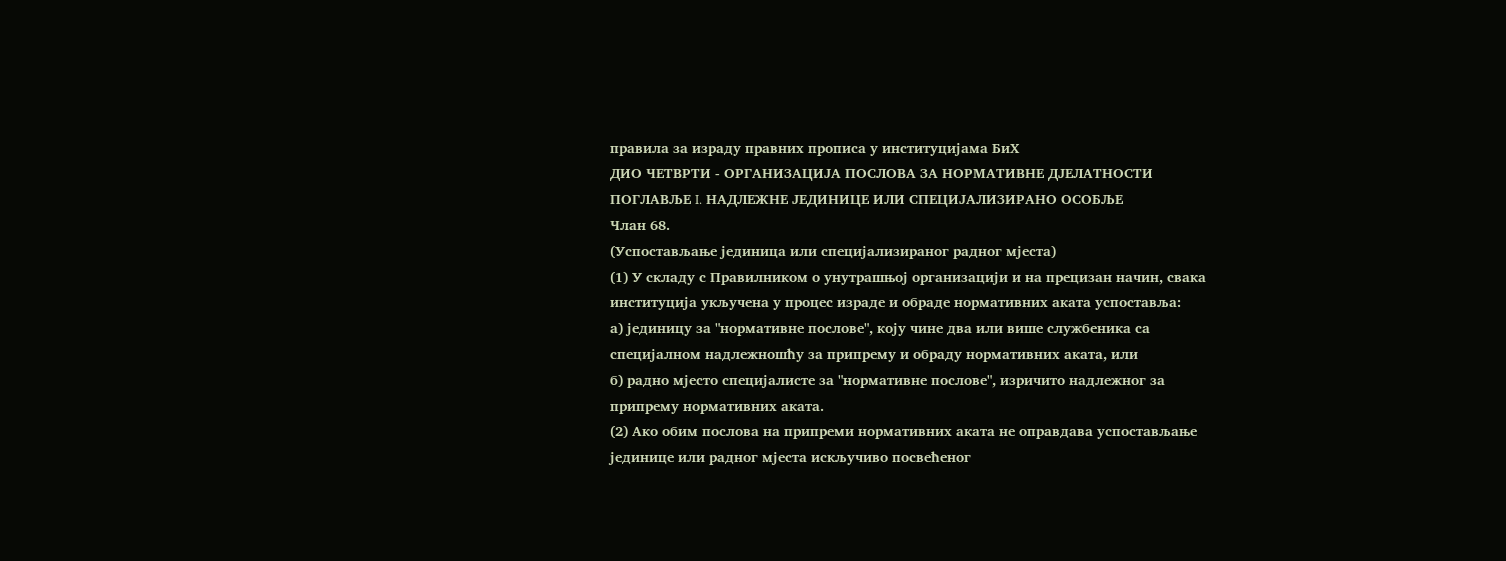правила за израду правних прописа у институцијама БиХ
ДИО ЧЕТВРТИ - ОРГАНИЗАЦИЈА ПОСЛОВА ЗА НОРМАТИВНЕ ДЈЕЛАТНОСТИ
ПОГЛАВЉЕ I. НАДЛЕЖНЕ ЈЕДИНИЦЕ ИЛИ СПЕЦИЈАЛИЗИРАНО ОСОБЉЕ
Члан 68.
(Успостављање јединица или специјализираног радног мјеста)
(1) У складу с Правилником о унутрашњој организацији и на прецизан начин, свака
институција укључена у процес израде и обраде нормативних аката успоставља:
а) јединицу за "нормативне послове", коју чине два или више службеника са
специјалном надлежношћу за припрему и обраду нормативних аката, или
б) радно мјесто специјалисте за "нормативне послове", изричито надлежног за
припрему нормативних аката.
(2) Ако обим послова на припреми нормативних аката не оправдава успостављање
јединице или радног мјеста искључиво посвећеног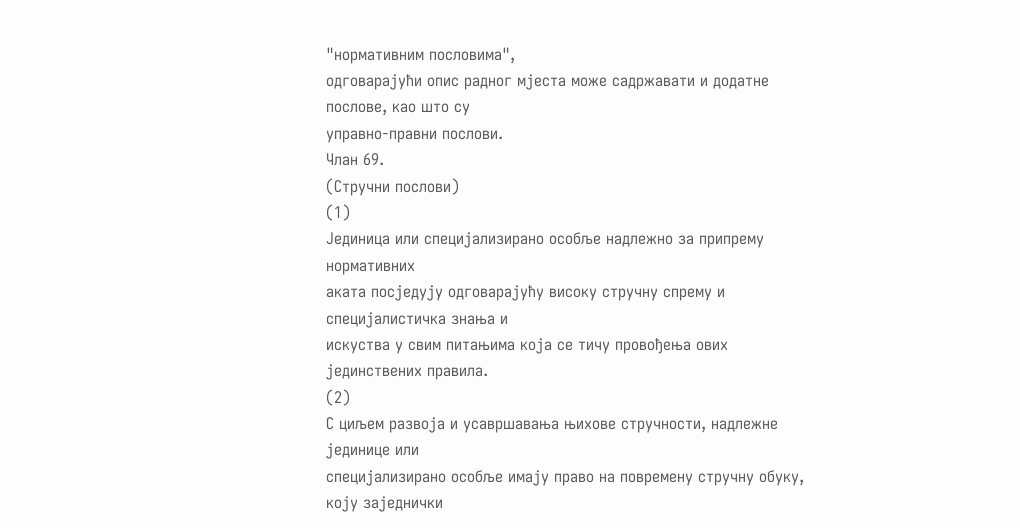"нормативним пословима",
одговарајући опис радног мјеста може садржавати и додатне послове, као што су
управно-правни послови.
Члан 69.
(Стручни послови)
(1)
Јединица или специјализирано особље надлежно за припрему нормативних
аката посједују одговарајућу високу стручну спрему и специјалистичка знања и
искуства у свим питањима која се тичу провођења ових јединствених правила.
(2)
С циљем развоја и усавршавања њихове стручности, надлежне јединице или
специјализирано особље имају право на повремену стручну обуку, коју заједнички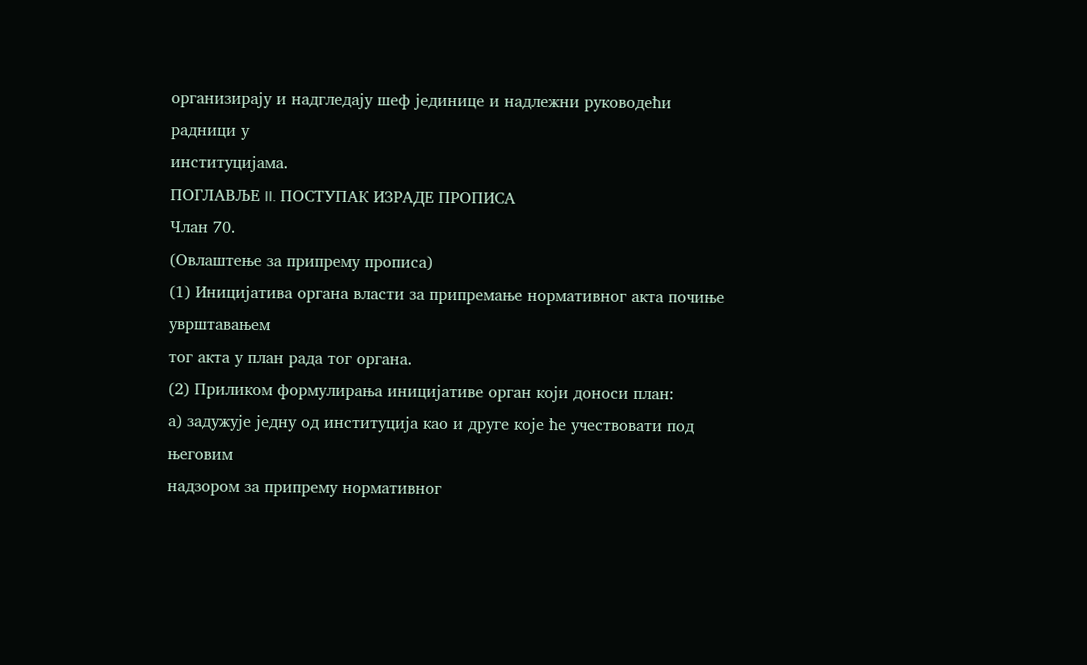организирају и надгледају шеф јединице и надлежни руководећи радници у
институцијама.
ПОГЛАВЉЕ II. ПОСТУПАК ИЗРАДЕ ПРОПИСА
Члан 70.
(Овлаштење за припрему прописа)
(1) Иницијатива органа власти за припремање нормативног акта почиње уврштавањем
тог акта у план рада тог органа.
(2) Приликом формулирања иницијативе орган који доноси план:
а) задужује једну од институција као и друге које ће учествовати под његовим
надзором за припрему нормативног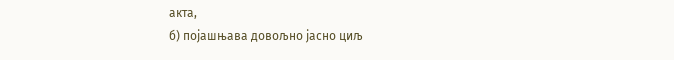акта,
б) појашњава довољно јасно циљ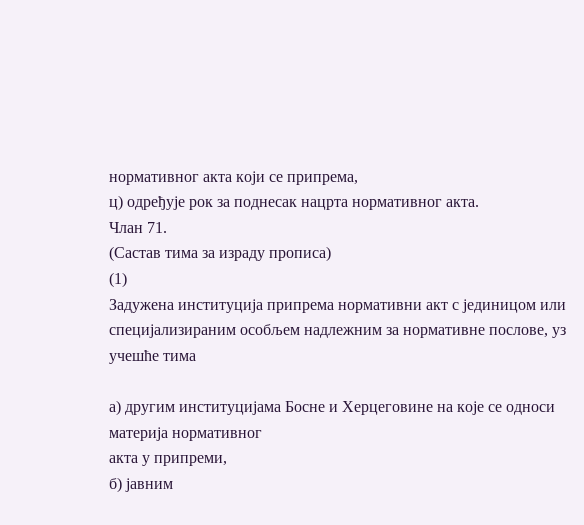нормативног акта који се припрема,
ц) одређује рок за поднесак нацрта нормативног акта.
Члан 71.
(Састав тима за израду прописа)
(1)
Задужена институција припрема нормативни акт с јединицом или
специјализираним особљем надлежним за нормативне послове, уз учешће тима

а) другим институцијама Босне и Херцеговине на које се односи материја нормативног
акта у припреми,
б) јавним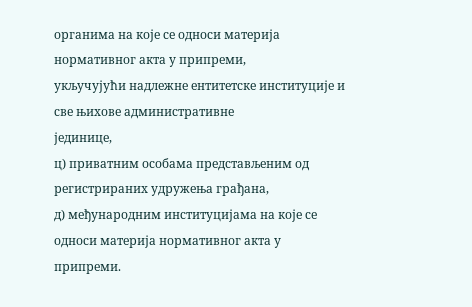органима на које се односи материја нормативног акта у припреми,
укључујући надлежне ентитетске институције и све њихове административне
јединице,
ц) приватним особама представљеним од регистрираних удружења грађана,
д) међународним институцијама на које се односи материја нормативног акта у
припреми.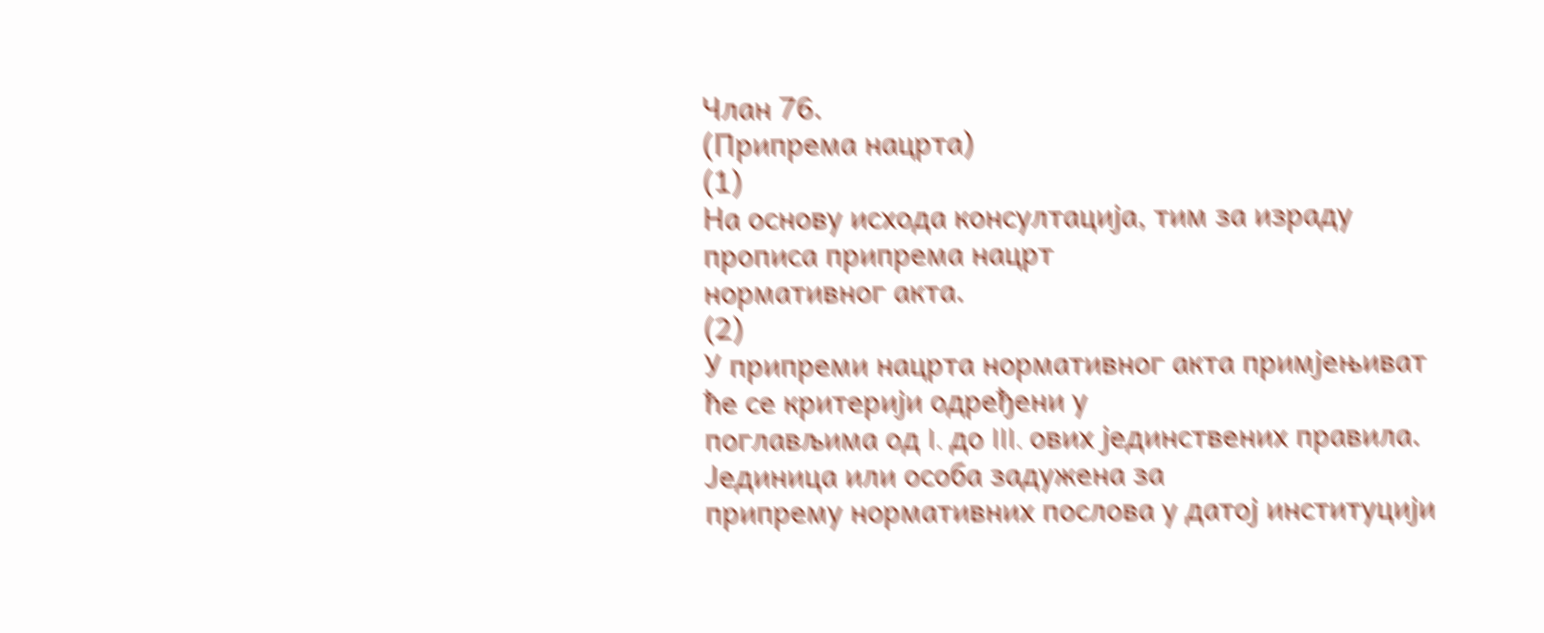Члан 76.
(Припрема нацрта)
(1)
На основу исхода консултација, тим за израду прописа припрема нацрт
нормативног акта.
(2)
У припреми нацрта нормативног акта примјењиват ће се критерији одређени у
поглављима од I. до III. ових јединствених правила. Јединица или особа задужена за
припрему нормативних послова у датој институцији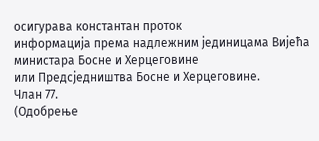осигурава константан проток
информација према надлежним јединицама Вијећа министара Босне и Херцеговине
или Предсједништва Босне и Херцеговине.
Члан 77.
(Одобрење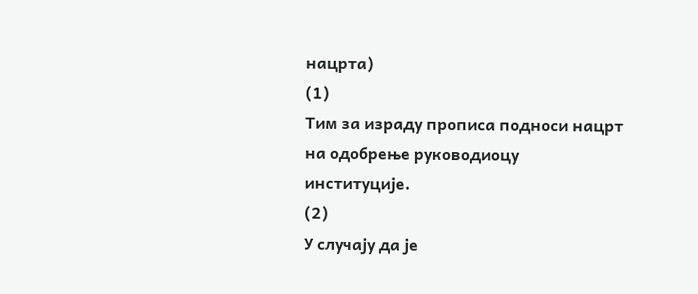нацрта)
(1)
Тим за израду прописа подноси нацрт на одобрење руководиоцу институције.
(2)
У случају да је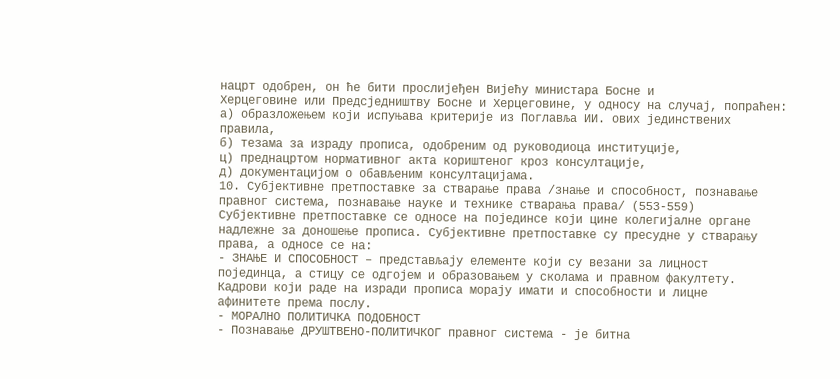нацрт одобрен, он ће бити прослијеђен Вијећу министара Босне и
Херцеговине или Предсједништву Босне и Херцеговине, у односу на случај, попраћен:
а) образложењем који испуњава критерије из Поглавља ИИ. ових јединствених
правила,
б) тезама за израду прописа, одобреним од руководиоца институције,
ц) преднацртом нормативног акта кориштеног кроз консултације,
д) документацијом о обављеним консултацијама.
10. Субјективне претпоставке за стварање права /знање и способност, познавање
правног система, познавање науке и технике стварања права/ (553-559)
Субјективне претпоставке се односе на појединcе који цине колегијалне органе
надлежне за доношење прописа. Субјективне претпоставке су пресудне у стварању
права, а односе се на:
- ЗНАЊЕ И СПОСОБНОСТ – представљају елементе који су везани за лицност
појединца, а стицу се одгојем и образовањем у сколама и правном факултету.
Кадрови који раде на изради прописа морају имати и способности и лицне
афинитете према послу.
- МОРАЛНО ПОЛИТИЧКА ПОДОБНОСТ
- Познавање ДРУШТВЕНО-ПОЛИТИЧКОГ правног система - је битна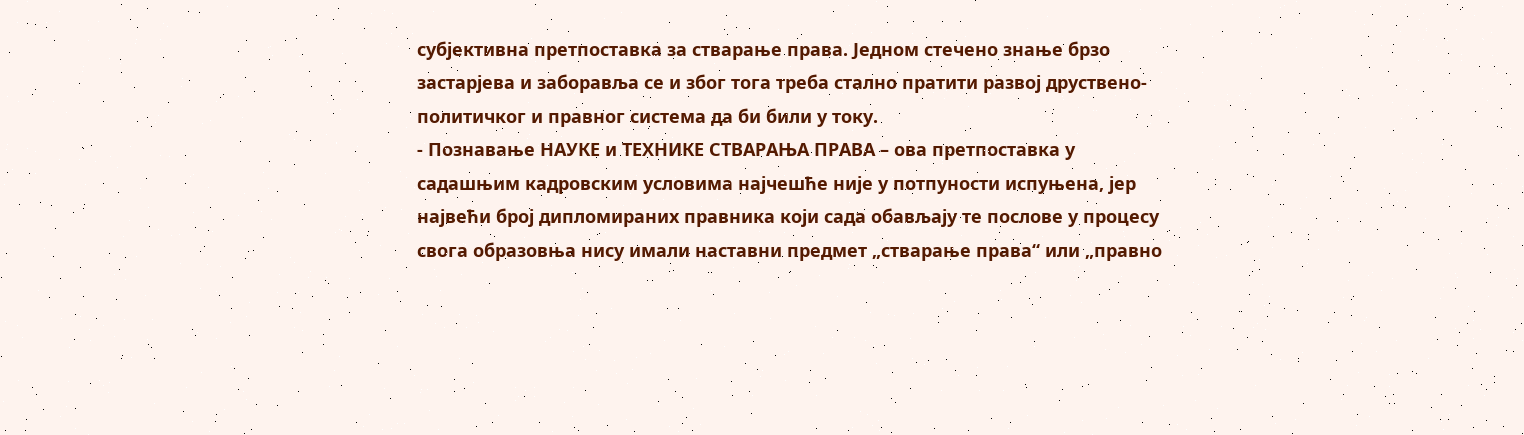субјективна претпоставка за стварање права. Једном стечено знање брзо
застарјева и заборавља се и због тога треба стално пратити развој друствено-
политичког и правног система да би били у току.
- Познавање НАУКЕ и ТЕХНИКЕ СТВАРАЊА ПРАВА – ова претпоставка у
садашњим кадровским условима најчешће није у потпуности испуњена, јер
највећи број дипломираних правника који сада обављају те послове у процесу
свога образовња нису имали наставни предмет „стварање права“ или „правно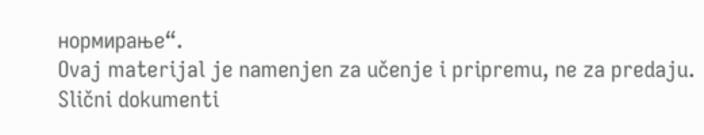нормирање“.
Ovaj materijal je namenjen za učenje i pripremu, ne za predaju.
Slični dokumenti